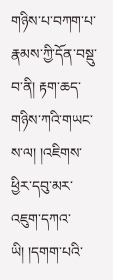གཉིས་པ་བཀག་པ་རྣམས་ཀྱི་དོན་བསྡུ་བ་ནི། རྟག་ཆད་གཉིས་ཀའི་གཡང་ས་ལ། །འཇིགས་ཕྱིར་དབུ་མར་འཇུག་དཀའ་ཡི། །དགག་པའི་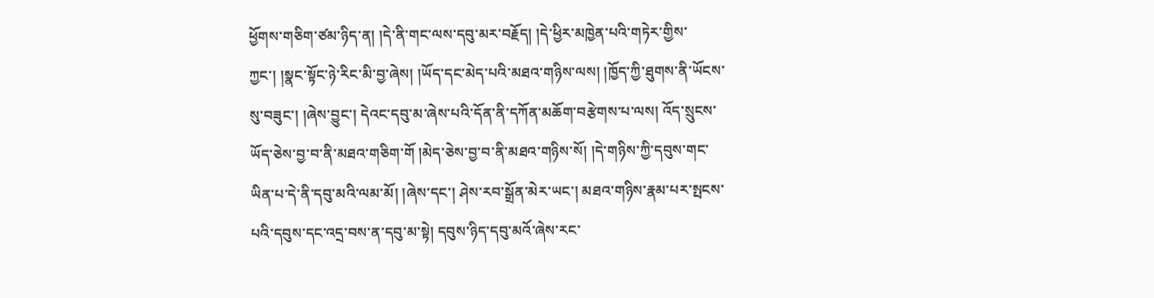ཕྱོགས་གཅིག་ཙམ་ཉིད་ན། །དེ་ནི་གང་ལས་དབུ་མར་བརྗོད། །དེ་ཕྱིར་མཁྱེན་པའི་གཏེར་གྱིས་ཀྱང་། །སྣང་སྟོང་ཉེ་རིང་མི་བྱ་ཞེས། །ཡོད་དང་མེད་པའི་མཐའ་གཉིས་ལས། །ཁྱོད་ཀྱི་ཐུགས་ནི་ཡོངས་སུ་བཟུང་། །ཞེས་བྱུང་། དེའང་དབུ་མ་ཞེས་པའི་དོན་ནི་དཀོན་མཆོག་བརྩེགས་པ་ལས། འོད་སྲུངས་ཡོད་ཅེས་བྱ་བ་ནི་མཐའ་གཅིག་གོ །མེད་ཅེས་བྱ་བ་ནི་མཐའ་གཉིས་སོ། །དེ་གཉིས་ཀྱི་དབུས་གང་ཡིན་པ་དེ་ནི་དབུ་མའི་ལམ་མོ། །ཞེས་དང་། ཤེས་རབ་སྒྲོན་མེར་ཡང་། མཐའ་གཉིས་རྣམ་པར་སྤངས་པའི་དབུས་དང་འདྲ་བས་ན་དབུ་མ་སྟེ། དབུས་ཉིད་དབུ་མའོ་ཞེས་རང་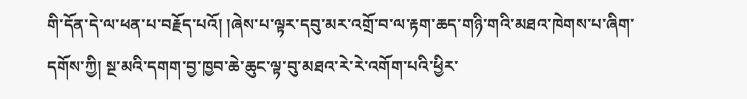གི་དོན་དེ་ལ་ཕན་པ་བརྗོད་པའོ། །ཞེས་པ་ལྟར་དབུ་མར་འགྲོ་བ་ལ་རྟག་ཆད་གཉི་གའི་མཐའ་ཁེགས་པ་ཞིག་དགོས་ཀྱི། སྔ་མའི་དགག་བྱ་ཁྱབ་ཆེ་ཆུང་ལྟ་བུ་མཐའ་རེ་རེ་འགོག་པའི་ཕྱིར་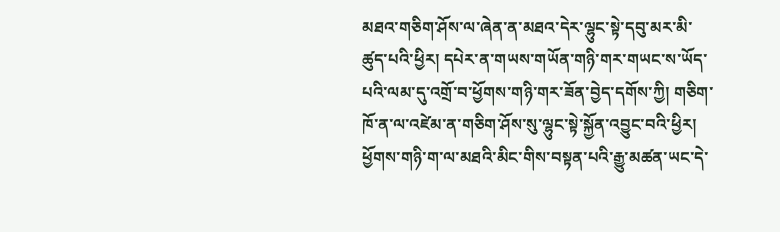མཐའ་གཅིག་ཤོས་ལ་ཞེན་ན་མཐའ་དེར་ལྷུང་སྟེ་དབུ་མར་མི་ཚུད་པའི་ཕྱིར། དཔེར་ན་གཡས་གཡོན་གཉི་གར་གཡང་ས་ཡོད་པའི་ལམ་དུ་འགྲོ་བ་ཕྱོགས་གཉི་གར་ཟོན་བྱེད་དགོས་ཀྱི། གཅིག་ཁོ་ན་ལ་འཛེམ་ན་གཅིག་ཤོས་སུ་ལྷུང་སྟེ་སྐྱོན་འབྱུང་བའི་ཕྱིར། ཕྱོགས་གཉི་ག་ལ་མཐའི་མིང་གིས་བསྟན་པའི་རྒྱུ་མཚན་ཡང་དེ་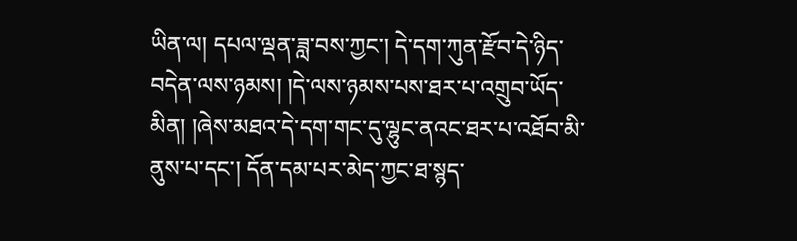ཡིན་ལ། དཔལ་ལྡན་ཟླ་བས་ཀྱང་། དེ་དག་ཀུན་རྫོབ་དེ་ཉིད་བདེན་ལས་ཉམས། །དེ་ལས་ཉམས་པས་ཐར་པ་འགྲུབ་ཡོད་མིན། །ཞེས་མཐའ་དེ་དག་གང་དུ་ལྷུང་ནའང་ཐར་པ་འཐོབ་མི་ནུས་པ་དང་། དོན་དམ་པར་མེད་ཀྱང་ཐ་སྙད་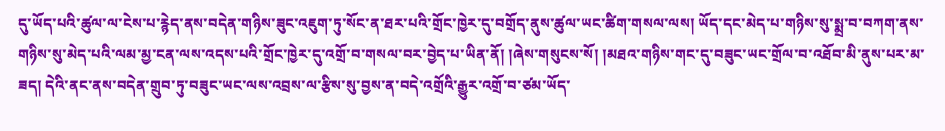དུ་ཡོད་པའི་ཚུལ་ལ་ངེས་པ་རྙེད་ནས་བདེན་གཉིས་ཟུང་འཇུག་ཏུ་སོང་ན་ཐར་པའི་གྲོང་ཁྱེར་དུ་བགྲོད་ནུས་ཚུལ་ཡང་ཚིག་གསལ་ལས། ཡོད་དང་མེད་པ་གཉིས་སུ་སྨྲ་བ་བཀག་ནས་གཉིས་སུ་མེད་པའི་ལམ་མྱ་ངན་ལས་འདས་པའི་གྲོང་ཁྱེར་དུ་འགྲོ་བ་གསལ་བར་བྱེད་པ་ཡིན་ནོ། །ཞེས་གསུངས་སོ། །མཐའ་གཉིས་གང་དུ་བཟུང་ཡང་གྲོལ་བ་འཐོབ་མི་ནུས་པར་མ་ཟད། དེའི་ནང་ནས་བདེན་གྲུབ་ཏུ་བཟུང་ཡང་ལས་འབྲས་ལ་རྩིས་སུ་བྱས་ན་བདེ་འགྲོའི་རྒྱུར་འགྲོ་བ་ཙམ་ཡོད་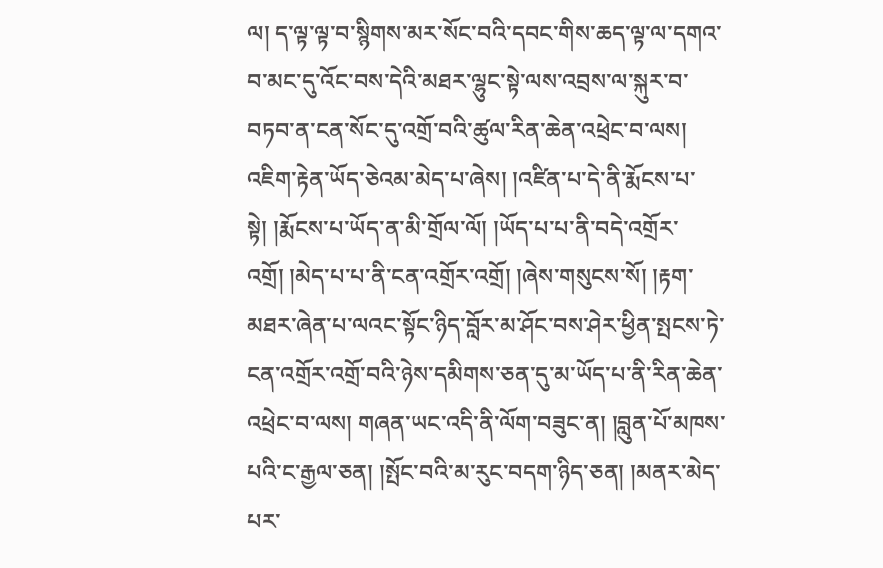ལ། ད་ལྟ་ལྟ་བ་སྙིགས་མར་སོང་བའི་དབང་གིས་ཆད་ལྟ་ལ་དགའ་བ་མང་དུ་འོང་བས་དེའི་མཐར་ལྷུང་སྟེ་ལས་འབྲས་ལ་སྐུར་བ་བཏབ་ན་ངན་སོང་དུ་འགྲོ་བའི་ཚུལ་རིན་ཆེན་འཕྲེང་བ་ལས། འཇིག་རྟེན་ཡོད་ཅེའམ་མེད་པ་ཞེས། །འཛིན་པ་དེ་ནི་རྨོངས་པ་སྟེ། །རྨོངས་པ་ཡོད་ན་མི་གྲོལ་ལོ། །ཡོད་པ་པ་ནི་བདེ་འགྲོར་འགྲོ། །མེད་པ་པ་ནི་ངན་འགྲོར་འགྲོ། །ཞེས་གསུངས་སོ། །རྟག་མཐར་ཞེན་པ་ལའང་སྟོང་ཉིད་བློར་མ་ཤོང་བས་ཤེར་ཕྱིན་སྤངས་ཏེ་ངན་འགྲོར་འགྲོ་བའི་ཉེས་དམིགས་ཅན་དུ་མ་ཡོད་པ་ནི་རིན་ཆེན་འཕྲེང་བ་ལས། གཞན་ཡང་འདི་ནི་ལོག་བཟུང་ན། །བླུན་པོ་མཁས་པའི་ང་རྒྱལ་ཅན། །སྤོང་བའི་མ་རུང་བདག་ཉིད་ཅན། །མནར་མེད་པར་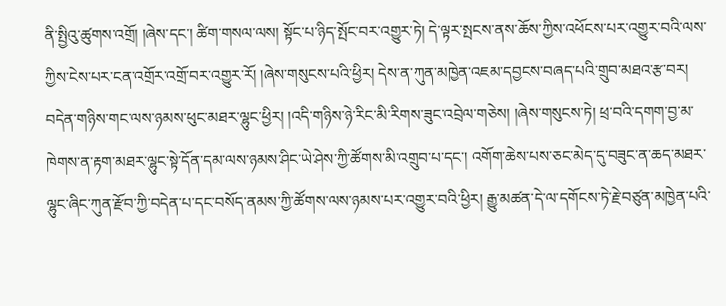ནི་སྤྱིའུ་ཚུགས་འགྲོ། །ཞེས་དང་། ཚིག་གསལ་ལས། སྟོང་པ་ཉིད་སྤོང་བར་འགྱུར་ཏེ། དེ་ལྟར་སྤངས་ནས་ཆོས་ཀྱིས་འཕོངས་པར་འགྱུར་བའི་ལས་ཀྱིས་ངེས་པར་ངན་འགྲོར་འགྲོ་བར་འགྱུར་རོ། །ཞེས་གསུངས་པའི་ཕྱིར། དེས་ན་ཀུན་མཁྱེན་འཇམ་དབྱངས་བཞད་པའི་གྲུབ་མཐའ་རྩ་བར། བདེན་གཉིས་གང་ལས་ཉམས་ཕུང་མཐར་ལྷུང་ཕྱིར། །འདི་གཉིས་ཉེ་རིང་མི་རིགས་ཟུང་འབྲེལ་གཅེས། །ཞེས་གསུངས་ཏེ། ཕྲ་བའི་དགག་བྱ་མ་ཁེགས་ན་རྟག་མཐར་ལྷུང་སྟེ་དོན་དམ་ལས་ཉམས་ཤིང་ཡེ་ཤེས་ཀྱི་ཚོགས་མི་འགྲུབ་པ་དང་། འགོག་ཆེས་པས་ཅང་མེད་དུ་བཟུང་ན་ཆད་མཐར་ལྷུང་ཞིང་ཀུན་རྫོབ་ཀྱི་བདེན་པ་དང་བསོད་ནམས་ཀྱི་ཚོགས་ལས་ཉམས་པར་འགྱུར་བའི་ཕྱིར། རྒྱུ་མཚན་དེ་ལ་དགོངས་ཏེ་རྗེ་བཙུན་མཁྱེན་པའི་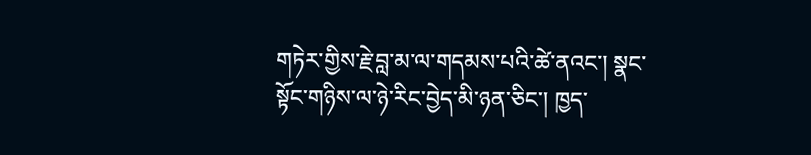གཏེར་གྱིས་རྗེ་བླ་མ་ལ་གདམས་པའི་ཚེ་ནའང་། སྣང་སྟོང་གཉིས་ལ་ཉེ་རིང་བྱེད་མི་ཉན་ཅིང་། ཁྱད་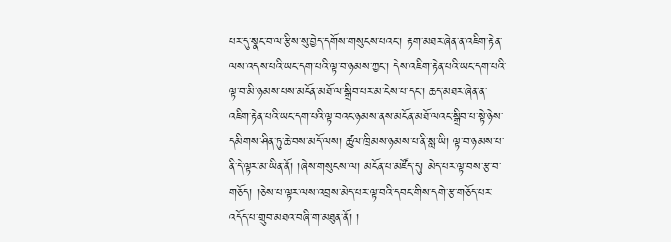པར་དུ་སྣང་བ་ལ་རྩིས་སུ་བྱེད་དགོས་གསུངས་པའང་། རྟག་མཐར་ཞེན་ན་འཇིག་རྟེན་ལས་འདས་པའི་ཡང་དག་པའི་ལྟ་བ་ཉམས་ཀྱང་། དེས་འཇིག་རྟེན་པའི་ཡང་དག་པའི་ལྟ་བ་མི་ཉམས་པས་མངོན་མཐོ་ལ་སྒྲིབ་པར་མ་ངེས་པ་དང་། ཆད་མཐར་ཞེན་ན་འཇིག་རྟེན་པའི་ཡང་དག་པའི་ལྟ་བའང་ཉམས་ནས་མངོན་མཐོ་ལའང་སྒྲིབ་པ་སྟེ་ཉེས་དམིགས་ཤིན་ཏུ་ཆེ་བས་མདོ་ལས། ཚུལ་ཁྲིམས་ཉམས་པ་ནི་སླ་ཡི། ལྟ་བ་ཉམས་པ་ནི་དེ་ལྟར་མ་ཡིན་ནོ། །ཞེས་གསུངས་ལ། མངོན་པ་མཛོད་དུ། མེད་པར་ལྟ་བས་རྩ་བ་གཅོད། །ཅེས་པ་ལྟར་ལས་འབྲས་མེད་པར་ལྟ་བའི་དབང་གིས་དགེ་རྩ་གཅོད་པར་འདོད་པ་གྲུབ་མཐའ་བཞི་ག་མཐུན་ནོ། །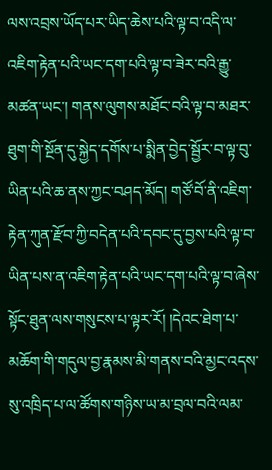ལས་འབྲས་ཡོད་པར་ཡིད་ཆེས་པའི་ལྟ་བ་འདི་ལ་འཇིག་རྟེན་པའི་ཡང་དག་པའི་ལྟ་བ་ཟེར་བའི་རྒྱུ་མཚན་ཡང་། གནས་ལུགས་མཐོང་བའི་ལྟ་བ་མཐར་ཐུག་གི་སྔོན་དུ་སྐྱེད་དགོས་པ་སྨིན་བྱེད་སྦྱོར་བ་ལྟ་བུ་ཡིན་པའི་ཆ་ནས་ཀྱང་བཤད་མོད། གཙོ་བོ་ནི་འཇིག་རྟེན་ཀུན་རྫོབ་ཀྱི་བདེན་པའི་དབང་དུ་བྱས་པའི་ལྟ་བ་ཡིན་པས་ན་འཇིག་རྟེན་པའི་ཡང་དག་པའི་ལྟ་བ་ཞེས་སྟོང་ཐུན་ལས་གསུངས་པ་ལྟར་རོ། །དེའང་ཐེག་པ་མཆོག་གི་གདུལ་བྱ་རྣམས་མི་གནས་བའི་མྱང་འདས་སུ་འཁྲིད་པ་ལ་ཚོགས་གཉིས་ཡ་མ་བྲལ་བའི་ལམ་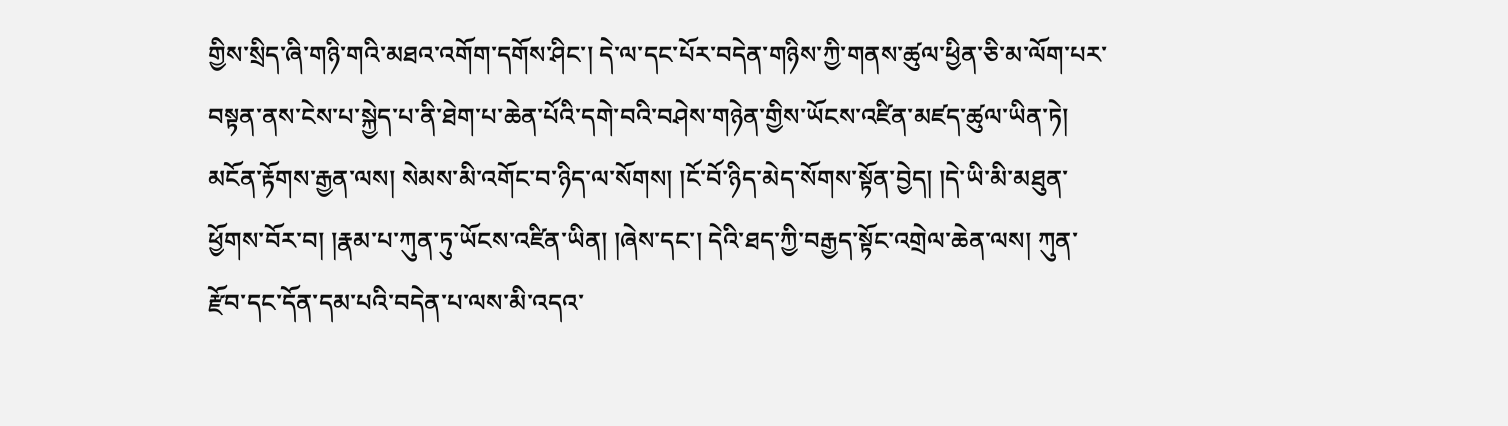གྱིས་སྲིད་ཞི་གཉི་གའི་མཐའ་འགོག་དགོས་ཤིང་། དེ་ལ་དང་པོར་བདེན་གཉིས་ཀྱི་གནས་ཚུལ་ཕྱིན་ཅི་མ་ལོག་པར་བསྟན་ནས་ངེས་པ་སྐྱེད་པ་ནི་ཐེག་པ་ཆེན་པོའི་དགེ་བའི་བཤེས་གཉེན་གྱིས་ཡོངས་འཛིན་མཛད་ཚུལ་ཡིན་ཏེ། མངོན་རྟོགས་རྒྱན་ལས། སེམས་མི་འགོང་བ་ཉིད་ལ་སོགས། །ངོ་བོ་ཉིད་མེད་སོགས་སྟོན་བྱེད། །དེ་ཡི་མི་མཐུན་ཕྱོགས་བོར་བ། །རྣམ་པ་ཀུན་ཏུ་ཡོངས་འཛིན་ཡིན། །ཞེས་དང་། དེའི་ཐད་ཀྱི་བརྒྱད་སྟོང་འགྲེལ་ཆེན་ལས། ཀུན་རྫོབ་དང་དོན་དམ་པའི་བདེན་པ་ལས་མི་འདའ་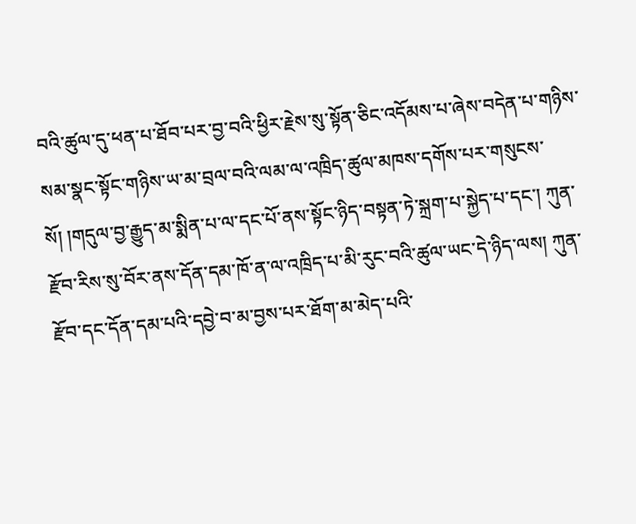བའི་ཚུལ་དུ་ཕན་པ་ཐོབ་པར་བྱ་བའི་ཕྱིར་རྗེས་སུ་སྟོན་ཅིང་འདོམས་པ་ཞེས་བདེན་པ་གཉིས་སམ་སྣང་སྟོང་གཉིས་ཡ་མ་བྲལ་བའི་ལམ་ལ་འཁྲིད་ཚུལ་མཁས་དགོས་པར་གསུངས་སོ། །གདུལ་བྱ་རྒྱུད་མ་སྨིན་པ་ལ་དང་པོ་ནས་སྟོང་ཉིད་བསྟན་ཏེ་སྐྲག་པ་སྐྱེད་པ་དང་། ཀུན་རྫོབ་རིས་སུ་བོར་ནས་དོན་དམ་ཁོ་ན་ལ་འཁྲིད་པ་མི་རུང་བའི་ཚུལ་ཡང་དེ་ཉིད་ལས། ཀུན་རྫོབ་དང་དོན་དམ་པའི་དབྱེ་བ་མ་བྱས་པར་ཐོག་མ་མེད་པའི་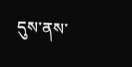དུས་ནས་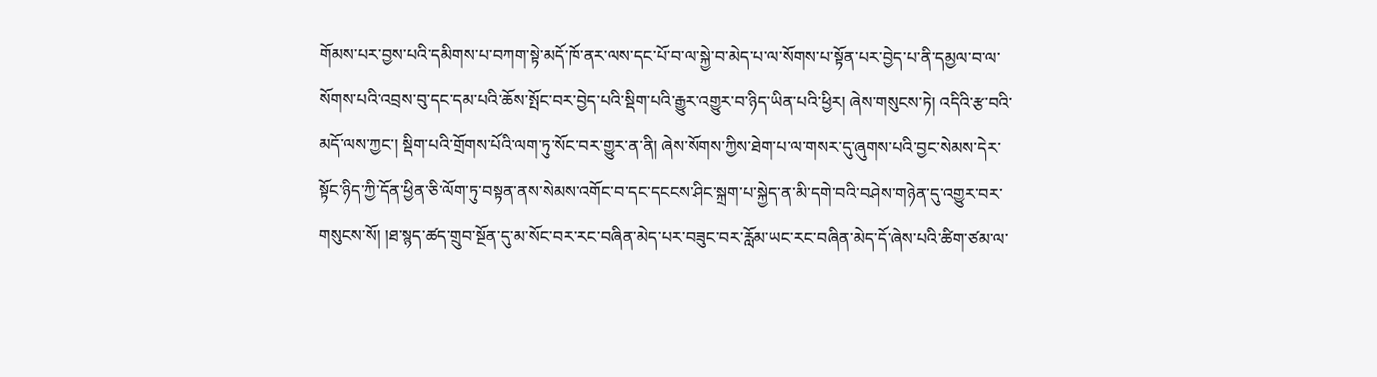གོམས་པར་བྱས་པའི་དམིགས་པ་བཀག་སྟེ་མདོ་ཁོ་ནར་ལས་དང་པོ་བ་ལ་སྐྱེ་བ་མེད་པ་ལ་སོགས་པ་སྟོན་པར་བྱེད་པ་ནི་དམྱལ་བ་ལ་སོགས་པའི་འབྲས་བུ་དང་དམ་པའི་ཆོས་སྤོང་བར་བྱེད་པའི་སྡིག་པའི་རྒྱུར་འགྱུར་བ་ཉིད་ཡིན་པའི་ཕྱིར། ཞེས་གསུངས་ཏེ། འདིའི་རྩ་བའི་མདོ་ལས་ཀྱང་། སྡིག་པའི་གྲོགས་པོའི་ལག་ཏུ་སོང་བར་གྱུར་ན་ནི། ཞེས་སོགས་ཀྱིས་ཐེག་པ་ལ་གསར་དུ་ཞུགས་པའི་བྱང་སེམས་དེར་སྟོང་ཉིད་ཀྱི་དོན་ཕྱིན་ཅི་ལོག་ཏུ་བསྟན་ནས་སེམས་འགོང་བ་དང་དངངས་ཤིང་སྐྲག་པ་སྐྱེད་ན་མི་དགེ་བའི་བཤེས་གཉེན་དུ་འགྱུར་བར་གསུངས་སོ། །ཐ་སྙད་ཚད་གྲུབ་སྔོན་དུ་མ་སོང་བར་རང་བཞིན་མེད་པར་བཟུང་བར་རློམ་ཡང་རང་བཞིན་མེད་དོ་ཞེས་པའི་ཚིག་ཙམ་ལ་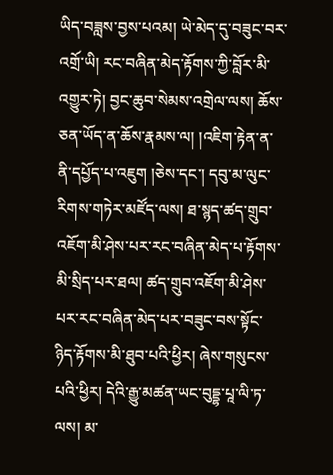ཡིད་བཟླས་བྱས་པའམ། ཡེ་མེད་དུ་བཟུང་བར་འགྲོ་ཡི། རང་བཞིན་མེད་རྟོགས་ཀྱི་བློར་མི་འགྱུར་ཏེ། བྱང་ཆུབ་སེམས་འགྲེལ་ལས། ཆོས་ཅན་ཡོད་ན་ཆོས་རྣམས་ལ། །འཇིག་རྟེན་ན་ནི་དཔྱོད་པ་འཇུག །ཅེས་དང་། དབུ་མ་ལུང་རིགས་གཏེར་མཛོད་ལས། ཐ་སྙད་ཚད་གྲུབ་འཇོག་མི་ཤེས་པར་རང་བཞིན་མེད་པ་རྟོགས་མི་སྲིད་པར་ཐལ། ཚད་གྲུབ་འཇོག་མི་ཤེས་པར་རང་བཞིན་མེད་པར་བཟུང་བས་སྟོང་ཉིད་རྟོགས་མི་ཐུབ་པའི་ཕྱིར། ཞེས་གསུངས་པའི་ཕྱིར། དེའི་རྒྱུ་མཚན་ཡང་བུདྡྷ་པཱ་ལི་ཏ་ལས། མ་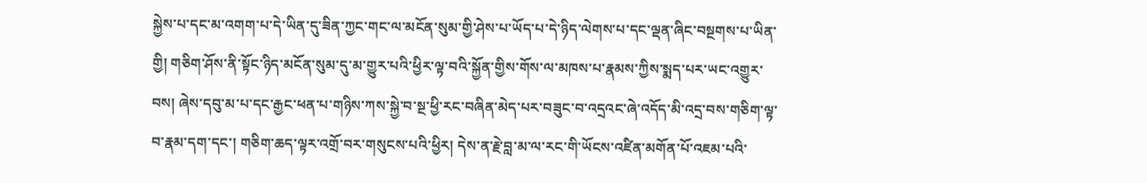སྐྱེས་པ་དང་མ་འགག་པ་དེ་ཡིན་དུ་ཟིན་ཀྱང་གང་ལ་མངོན་སུམ་གྱི་ཤེས་པ་ཡོད་པ་དེ་ཉིད་ལེགས་པ་དང་ལྡན་ཞིང་བསྔགས་པ་ཡིན་གྱི། གཅིག་ཤོས་ནི་སྟོང་ཉིད་མངོན་སུམ་དུ་མ་གྱུར་པའི་ཕྱིར་ལྟ་བའི་སྐྱོན་གྱིས་གོས་ལ་མཁས་པ་རྣམས་ཀྱིས་སྨད་པར་ཡང་འགྱུར་བས། ཞེས་དབུ་མ་པ་དང་རྒྱང་ཕན་པ་གཉིས་ཀས་སྐྱེ་བ་སྔ་ཕྱི་རང་བཞིན་མེད་པར་བཟུང་བ་འདྲའང་ཞེ་འདོད་མི་འདྲ་བས་གཅིག་ལྟ་བ་རྣམ་དག་དང་། གཅིག་ཆད་ལྟར་འགྲོ་བར་གསུངས་པའི་ཕྱིར། དེས་ན་རྗེ་བླ་མ་ལ་རང་གི་ཡོངས་འཛིན་མགོན་པོ་འཇམ་པའི་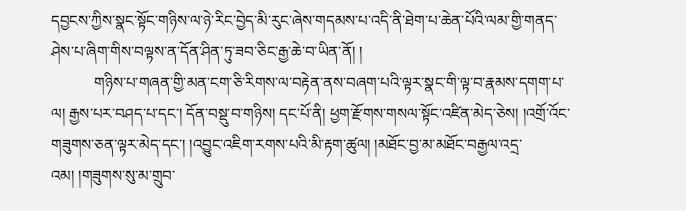དབྱངས་ཀྱིས་སྣང་སྟོང་གཉིས་ལ་ཉེ་རིང་བྱེད་མི་རུང་ཞེས་གདམས་པ་འདི་ནི་ཐེག་པ་ཆེན་པོའི་ལམ་གྱི་གནད་ཤེས་པ་ཞིག་གིས་བལྟས་ན་དོན་ཤིན་ཏུ་ཟབ་ཅིང་རྒྱ་ཆེ་བ་ཡིན་ནོ། །
           གཉིས་པ་གཞན་གྱི་མན་ངག་ཅི་རིགས་ལ་བརྟེན་ནས་བཞག་པའི་ལྟར་སྣང་གི་ལྟ་བ་རྣམས་དགག་པ་ལ། རྒྱས་པར་བཤད་པ་དང་། དོན་བསྡུ་བ་གཉིས། དང་པོ་ནི། ཕྱག་རྫོགས་གསལ་སྟོང་འཛིན་མེད་ཅེས། །འགྲོ་འོང་གཟུགས་ཅན་ལྟར་མེད་དང་། །འབྱུང་འཇིག་རགས་པའི་མི་རྟག་ཚུལ། །མཐོང་བྱ་མ་མཐོང་བརྒྱལ་འདྲ་འམ། །གཟུགས་སུ་མ་གྲུབ་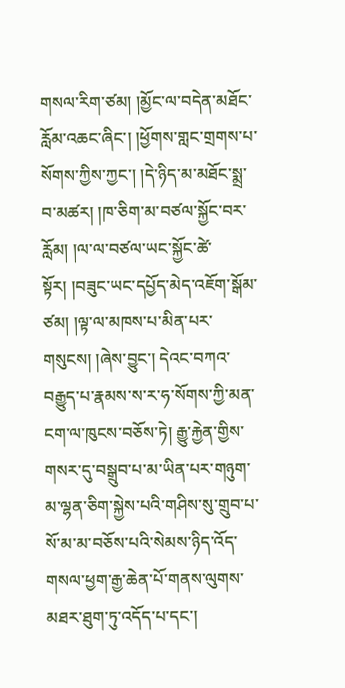གསལ་རིག་ཙམ། །མྱོང་ལ་བདེན་མཐོང་རློམ་འཆང་ཞིང་། །ཕྱོགས་གླང་གྲགས་པ་སོགས་ཀྱིས་ཀྱང་། །དེ་ཉིད་མ་མཐོང་སྨྲ་བ་མཚར། །ཁ་ཅིག་མ་བཙལ་སྐྱོང་བར་རློམ། །ལ་ལ་བཙལ་ཡང་སྐྱོང་ཚེ་སྟོར། །བཟུང་ཡང་དཔྱོད་མེད་འཇོག་སྒོམ་ཙམ། །ལྟ་ལ་མཁས་པ་མིན་པར་གསུངས། །ཞེས་བྱུང་། དེའང་བཀའ་བརྒྱུད་པ་རྣམས་ས་ར་ཧ་སོགས་ཀྱི་མན་ངག་ལ་ཁུངས་བཅོས་ཏེ། རྒྱུ་རྐྱེན་གྱིས་གསར་དུ་བསྒྲུབ་པ་མ་ཡིན་པར་གཉུག་མ་ལྷན་ཅིག་སྐྱེས་པའི་གཤིས་སུ་གྲུབ་པ་སོ་མ་མ་བཅོས་པའི་སེམས་ཉིད་འོད་གསལ་ཕྱག་རྒྱ་ཆེན་པོ་གནས་ལུགས་མཐར་ཐུག་ཏུ་འདོད་པ་དང་།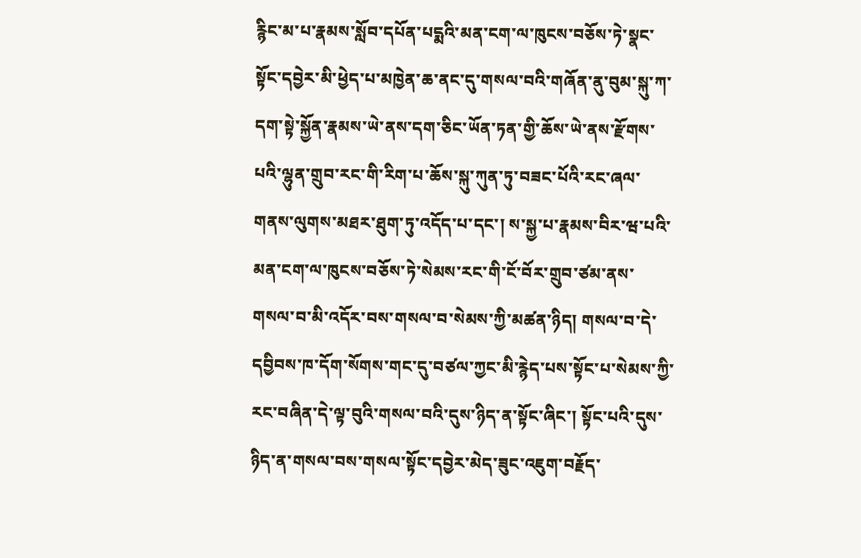རྙིང་མ་པ་རྣམས་སློབ་དཔོན་པདྨའི་མན་ངག་ལ་ཁུངས་བཅོས་ཏེ་སྣང་སྟོང་དབྱེར་མི་ཕྱེད་པ་མཁྱེན་ཆ་ནང་དུ་གསལ་བའི་གཞོན་ནུ་བུམ་སྐུ་ཀ་དག་སྟེ་སྐྱོན་རྣམས་ཡེ་ནས་དག་ཅིང་ཡོན་ཏན་གྱི་ཆོས་ཡེ་ནས་རྫོགས་པའི་ལྷུན་གྲུབ་རང་གི་རིག་པ་ཆོས་སྐུ་ཀུན་ཏུ་བཟང་པོའི་རང་ཞལ་གནས་ལུགས་མཐར་ཐུག་ཏུ་འདོད་པ་དང་། ས་སྐྱ་པ་རྣམས་བིར་ཝ་པའི་མན་ངག་ལ་ཁུངས་བཅོས་ཏེ་སེམས་རང་གི་ངོ་བོར་གྲུབ་ཙམ་ནས་གསལ་བ་མི་འདོར་བས་གསལ་བ་སེམས་ཀྱི་མཚན་ཉིད། གསལ་བ་དེ་དབྱིབས་ཁ་དོག་སོགས་གང་དུ་བཙལ་ཀྱང་མི་རྙེད་པས་སྟོང་པ་སེམས་ཀྱི་རང་བཞིན་དེ་ལྟ་བུའི་གསལ་བའི་དུས་ཉིད་ན་སྟོང་ཞིང་། སྟོང་པའི་དུས་ཉིད་ན་གསལ་བས་གསལ་སྟོང་དབྱེར་མེད་ཟུང་འཇུག་བརྗོད་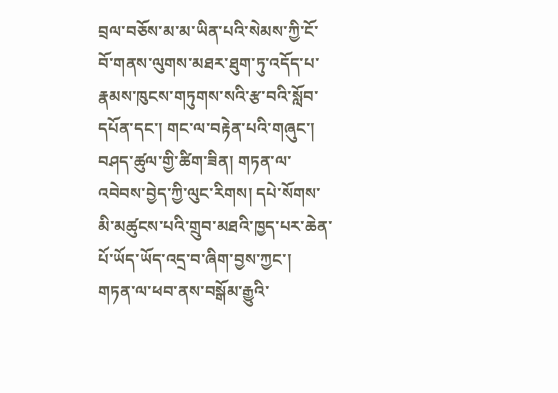བྲལ་བཅོས་མ་མ་ཡིན་པའི་སེམས་ཀྱི་ངོ་བོ་གནས་ལུགས་མཐར་ཐུག་ཏུ་འདོད་པ་རྣམས་ཁུངས་གཏུགས་སའི་རྩ་བའི་སློབ་དཔོན་དང་། གང་ལ་བརྟེན་པའི་གཞུང་། བཤད་ཚུལ་གྱི་ཚིག་ཟིན། གཏན་ལ་འབེབས་བྱེད་ཀྱི་ལུང་རིགས། དཔེ་སོགས་མི་མཚུངས་པའི་གྲུབ་མཐའི་ཁྱད་པར་ཆེན་པོ་ཡོད་ཡོད་འདྲ་བ་ཞིག་བྱས་ཀྱང་། གཏན་ལ་ཕབ་ནས་བསྒོམ་རྒྱུའི་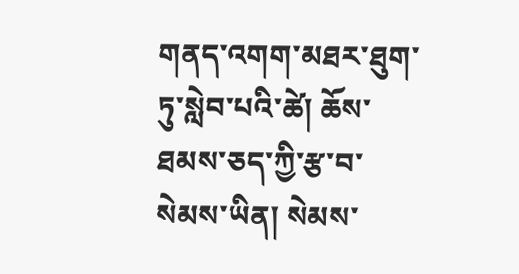གནད་འགག་མཐར་ཐུག་ཏུ་སླེབ་པའི་ཚེ། ཆོས་ཐམས་ཅད་ཀྱི་རྩ་བ་སེམས་ཡིན། སེམས་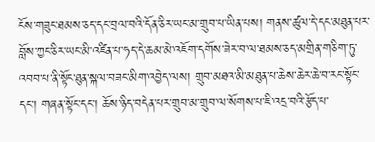ངོས་གཟུང་ཐམས་ཅད་དང་བྲལ་བའི་དོན་ཅིར་ཡང་མ་གྲུབ་པ་ཡིན་པས། གནས་ཚུལ་དེ་དང་མཐུན་པར་བློས་ཀྱང་ཅིར་ཡང་མི་འཛིན་པ་ཧད་དེ་ཆམ་མེ་འཇོག་དགོས་ཟེར་བ་ལ་ཐམས་ཅད་མགྲིན་གཅིག་ཏུ་འབབ་པ་ནི་སྟོང་ཐུན་སྐལ་བཟང་མིག་འབྱེད་ལས། གྲུབ་མཐའ་མི་མཐུན་པ་ཆེས་ཆེར་ཆེ་བ་རང་སྟོང་དང་། གཞན་སྟོང་དང་། ཆོས་ཉིད་བདེན་པར་གྲུབ་མ་གྲུབ་ལ་སོགས་པ་ཇི་འདྲ་བའི་རྩོད་པ་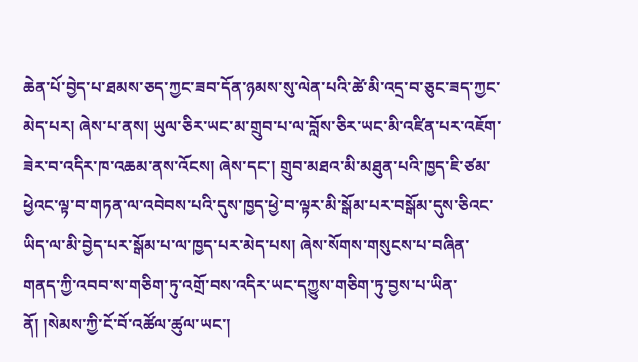ཆེན་པོ་བྱེད་པ་ཐམས་ཅད་ཀྱང་ཟབ་དོན་ཉམས་སུ་ལེན་པའི་ཚེ་མི་འདྲ་བ་ཅུང་ཟད་ཀྱང་མེད་པར། ཞེས་པ་ནས། ཡུལ་ཅིར་ཡང་མ་གྲུབ་པ་ལ་བློས་ཅིར་ཡང་མི་འཛིན་པར་འཇོག་ཟེར་བ་འདིར་ཁ་འཆམ་ནས་འོངས། ཞེས་དང་། གྲུབ་མཐའ་མི་མཐུན་པའི་ཁྱད་ཇི་ཙམ་ཕྱེའང་ལྟ་བ་གཏན་ལ་འབེབས་པའི་དུས་ཁྱད་ཕྱེ་བ་ལྟར་མི་སྒོམ་པར་བསྒོམ་དུས་ཅིའང་ཡིད་ལ་མི་བྱེད་པར་སྒོམ་པ་ལ་ཁྱད་པར་མེད་པས། ཞེས་སོགས་གསུངས་པ་བཞིན་གནད་ཀྱི་འབབ་ས་གཅིག་ཏུ་འགྲོ་བས་འདིར་ཡང་དཀྱུས་གཅིག་ཏུ་བྱས་པ་ཡིན་ནོ། །སེམས་ཀྱི་ངོ་བོ་འཚོལ་ཚུལ་ཡང་།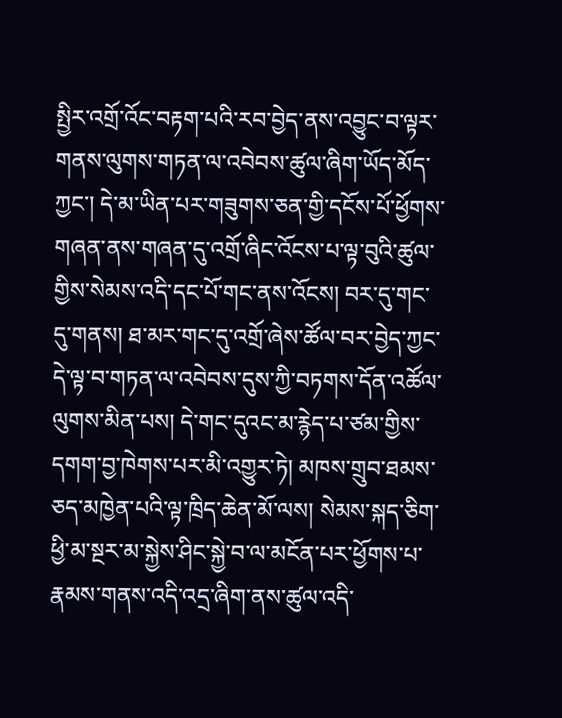སྤྱིར་འགྲོ་འོང་བརྟག་པའི་རབ་བྱེད་ནས་འབྱུང་བ་ལྟར་གནས་ལུགས་གཏན་ལ་འབེབས་ཚུལ་ཞིག་ཡོད་མོད་ཀྱང་། དེ་མ་ཡིན་པར་གཟུགས་ཅན་གྱི་དངོས་པོ་ཕྱོགས་གཞན་ནས་གཞན་དུ་འགྲོ་ཞིང་འོངས་པ་ལྟ་བུའི་ཚུལ་གྱིས་སེམས་འདི་དང་པོ་གང་ནས་འོངས། བར་དུ་གང་དུ་གནས། ཐ་མར་གང་དུ་འགྲོ་ཞེས་ཚོལ་བར་བྱེད་ཀྱང་དེ་ལྟ་བ་གཏན་ལ་འབེབས་དུས་ཀྱི་བཏགས་དོན་འཚོལ་ལུགས་མིན་པས། དེ་གང་དུའང་མ་རྙེད་པ་ཙམ་གྱིས་དགག་བྱ་ཁེགས་པར་མི་འགྱུར་ཏེ། མཁས་གྲུབ་ཐམས་ཅད་མཁྱེན་པའི་ལྟ་ཁྲིད་ཆེན་མོ་ལས། སེམས་སྐད་ཅིག་ཕྱི་མ་སྔར་མ་སྐྱེས་ཤིང་སྐྱེ་བ་ལ་མངོན་པར་ཕྱོགས་པ་རྣམས་གནས་འདི་འདྲ་ཞིག་ནས་ཚུལ་འདི་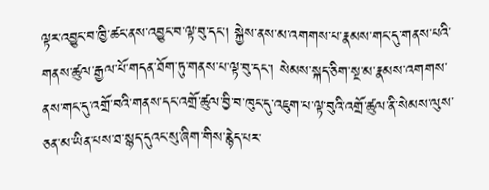ལྟར་འབྱུང་བ་ཁྱི་ཚང་ནས་འབྱུང་བ་ལྟ་བུ་དང་། སྐྱེས་ནས་མ་འགགས་པ་རྣམས་གང་དུ་གནས་པའི་གནས་ཚུལ་རྒྱལ་པོ་གདན་ཐོག་ཏུ་གནས་པ་ལྟ་བུ་དང་། སེམས་སྐད་ཅིག་སྔ་མ་རྣམས་འགགས་ནས་གང་དུ་འགྲོ་བའི་གནས་དང་འགྲོ་ཚུལ་བྱི་བ་ཁུང་དུ་འཇུག་པ་ལྟ་བུའི་འགྲོ་ཚུལ་ནི་སེམས་ལུས་ཅན་མ་ཡིན་པས་ཐ་སྙད་དུའང་སུ་ཞིག་གིས་རྙེད་པར་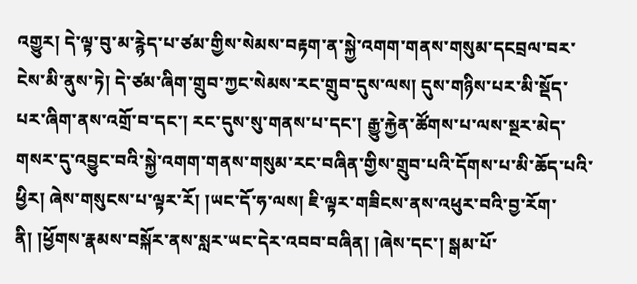འགྱུར། དེ་ལྟ་བུ་མ་རྙེད་པ་ཙམ་གྱིས་སེམས་བརྟག་ན་སྐྱེ་འགག་གནས་གསུམ་དངབྲལ་བར་ངེས་མི་ནུས་ཏེ། དེ་ཙམ་ཞིག་གྲུབ་ཀྱང་སེམས་རང་གྲུབ་དུས་ལས། དུས་གཉིས་པར་མི་སྡོད་པར་ཞིག་ནས་འགྲོ་བ་དང་། རང་དུས་སུ་གནས་པ་དང་། རྒྱུ་རྐྱེན་ཚོགས་པ་ལས་སྔར་མེད་གསར་དུ་འབྱུང་བའི་སྐྱེ་འགག་གནས་གསུམ་རང་བཞིན་གྱིས་གྲུབ་པའི་དོགས་པ་མི་ཆོད་པའི་ཕྱིར། ཞེས་གསུངས་པ་ལྟར་རོ། །ཡང་དོ་ཧ་ལས། ཇི་ལྟར་གཟིངས་ནས་འཕུར་བའི་བྱ་རོག་ནི། །ཕྱོགས་རྣམས་བསྐོར་ནས་སླར་ཡང་དེར་འབབ་བཞིན། །ཞེས་དང་། སྒམ་པོ་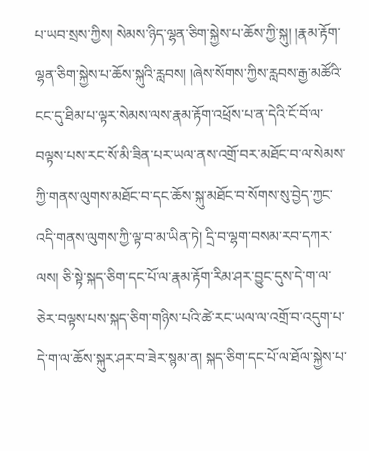པ་ཡབ་སྲས་ཀྱིས། སེམས་ཉིད་ལྷན་ཅིག་སྐྱེས་པ་ཆོས་ཀྱི་སྐུ། །རྣམ་རྟོག་ལྷན་ཅིག་སྐྱེས་པ་ཆོས་སྐུའི་རླབས། །ཞེས་སོགས་ཀྱིས་རླབས་རྒྱ་མཚོའི་ངང་དུ་ཐིམ་པ་ལྟར་སེམས་ལས་རྣམ་རྟོག་འཕྲོས་པ་ན་དེའི་ངོ་བོ་ལ་བལྟས་པས་རང་སོ་མི་ཟིན་པར་ཡལ་ནས་འགྲོ་བར་མཐོང་བ་ལ་སེམས་ཀྱི་གནས་ལུགས་མཐོང་བ་དང་ཆོས་སྐུ་མཐོང་བ་སོགས་སུ་བྱེད་ཀྱང་འདི་གནས་ལུགས་ཀྱི་ལྟ་བ་མ་ཡིན་ཏེ། དྲི་བ་ལྷག་བསམ་རབ་དཀར་ལས། ཅི་སྟེ་སྐད་ཅིག་དང་པོ་ལ་རྣམ་རྟོག་རིམ་ཤར་བྱུང་དུས་དེ་ག་ལ་ཅེར་བལྟས་པས་སྐད་ཅིག་གཉིས་པའི་ཚེ་རང་ཡལ་ལ་འགྲོ་བ་འདུག་པ་དེ་ག་ལ་ཆོས་སྐུར་ཤར་བ་ཟེར་སྙམ་ན། སྐད་ཅིག་དང་པོ་ལ་ཐོལ་སྐྱེས་པ་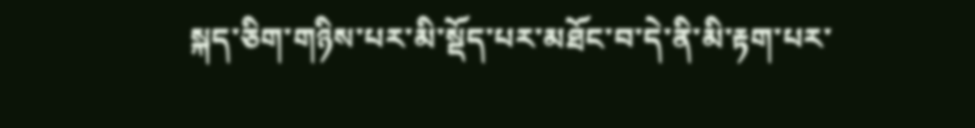སྐད་ཅིག་གཉིས་པར་མི་སྡོད་པར་མཐོང་བ་དེ་ནི་མི་རྟག་པར་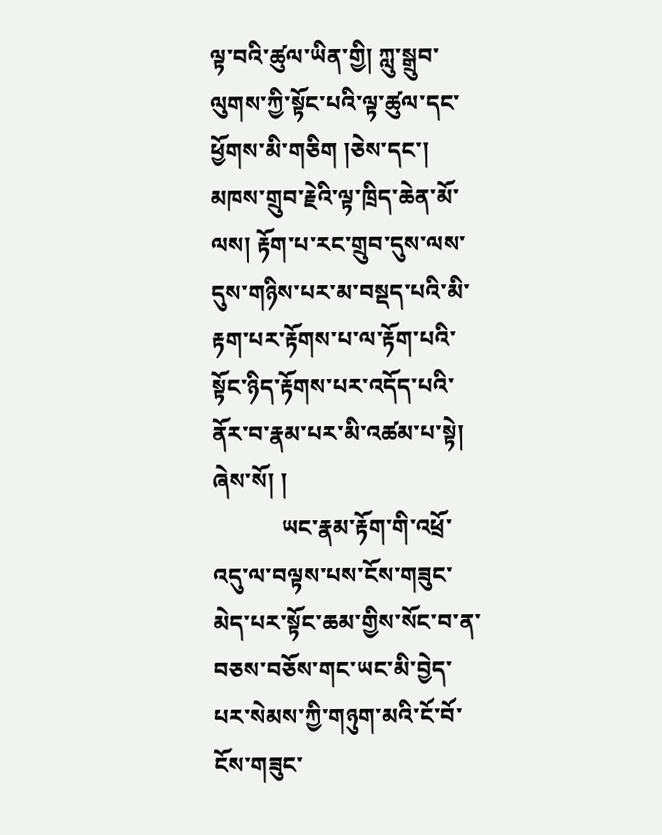ལྟ་བའི་ཚུལ་ཡིན་གྱི། ཀླུ་སྒྲུབ་ལུགས་ཀྱི་སྟོང་པའི་ལྟ་ཚུལ་དང་ཕྱོགས་མི་གཅིག །ཅེས་དང་། མཁས་གྲུབ་རྗེའི་ལྟ་ཁྲིད་ཆེན་མོ་ལས། རྟོག་པ་རང་གྲུབ་དུས་ལས་དུས་གཉིས་པར་མ་བསྡད་པའི་མི་རྟག་པར་རྟོགས་པ་ལ་རྟོག་པའི་སྟོང་ཉིད་རྟོགས་པར་འདོད་པའི་ནོར་བ་རྣམ་པར་མི་འཚམ་པ་སྟེ། ཞེས་སོ། །
            ཡང་རྣམ་རྟོག་གི་འཕྲོ་འདུ་ལ་བལྟས་པས་ངོས་གཟུང་མེད་པར་སྟོང་ཆམ་གྱིས་སོང་བ་ན་བཅས་བཅོས་གང་ཡང་མི་བྱེད་པར་སེམས་ཀྱི་གཉུག་མའི་ངོ་བོ་ངོས་གཟུང་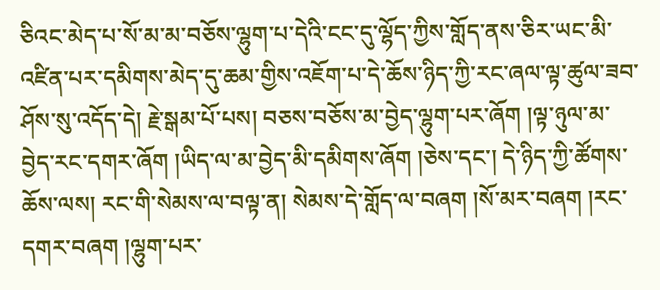ཅིའང་མེད་པ་སོ་མ་མ་བཅོས་ལྷུག་པ་དེའི་ངང་དུ་ལྷོད་ཀྱིས་གློད་ནས་ཅིར་ཡང་མི་འཛིན་པར་དམིགས་མེད་དུ་ཆམ་གྱིས་འཇོག་པ་དེ་ཆོས་ཉིད་ཀྱི་རང་ཞལ་ལྟ་ཚུལ་ཟབ་ཤོས་སུ་འདོད་དེ། རྗེ་སྒམ་པོ་པས། བཅས་བཅོས་མ་བྱེད་ལྷུག་པར་ཞོག །ལྟ་ཉུལ་མ་བྱེད་རང་དགར་ཞོག །ཡིད་ལ་མ་བྱེད་མི་དམིགས་ཞོག །ཅེས་དང་། དེ་ཉིད་ཀྱི་ཚོགས་ཆོས་ལས། རང་གི་སེམས་ལ་བལྟ་ན། སེམས་དེ་གློད་ལ་བཞག །སོ་མར་བཞག །རང་དགར་བཞག །ལྷུག་པར་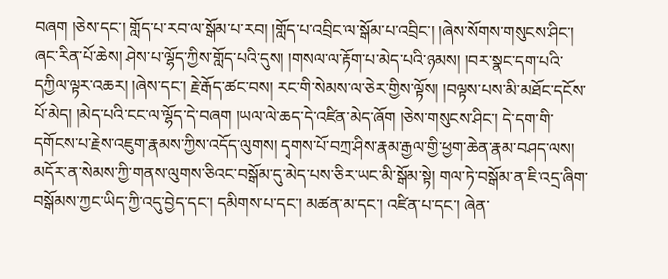བཞག །ཅེས་དང་། གློད་པ་རབ་ལ་སྒོམ་པ་རབ། །གློད་པ་འབྲིང་ལ་སྒོམ་པ་འབྲིང་། །ཞེས་སོགས་གསུངས་ཤིང་། ཞང་རིན་པོ་ཆེས། ཤེས་པ་ལྷོད་ཀྱིས་གློད་པའི་དུས། །གསལ་ལ་རྟོག་པ་མེད་པའི་ཉམས། །བར་སྣང་དག་པའི་དཀྱིལ་ལྟར་འཆར། །ཞེས་དང་། རྗེ་རྒོད་ཚང་བས། རང་གི་སེམས་ལ་ཅེར་གྱིས་ལྟོས། །བལྟས་པས་མི་མཐོང་དངོས་པོ་མེད། །མེད་པའི་ངང་ལ་ལྷོད་དེ་བཞག །ཡལ་ལེ་ཆད་དེ་འཛིན་མེད་ཞོག །ཅེས་གསུངས་ཤིང་། དེ་དག་གི་དགོངས་པ་རྗེས་འཇུག་རྣམས་ཀྱིས་འདོད་ལུགས། དྭགས་པོ་བཀྲ་ཤིས་རྣམ་རྒྱལ་གྱི་ཕྱག་ཆེན་རྣམ་བཤད་ལས། མདོར་ན་སེམས་ཀྱི་གནས་ལུགས་ཅིའང་བསྒོམ་དུ་མེད་པས་ཅིར་ཡང་མི་སྒོམ་སྟེ། གལ་ཏེ་བསྒོམ་ན་ཇི་འདྲ་ཞིག་བསྒོམས་ཀྱང་ཡིད་ཀྱི་འདུ་བྱེད་དང་། དམིགས་པ་དང་། མཚན་མ་དང་། འཛིན་པ་དང་། ཞེན་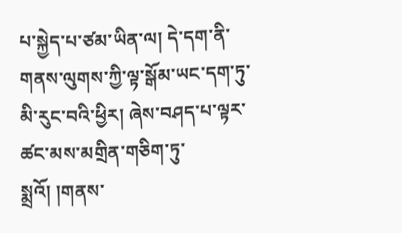པ་སྐྱེད་པ་ཙམ་ཡིན་ལ། དེ་དག་ནི་གནས་ལུགས་ཀྱི་ལྟ་སྒོམ་ཡང་དག་ཏུ་མི་རུང་བའི་ཕྱིར། ཞེས་བཤད་པ་ལྟར་ཚང་མས་མགྲིན་གཅིག་ཏུ་སྨྲའོ། །གནས་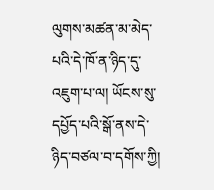ལུགས་མཚན་མ་མེད་པའི་དེ་ཁོ་ན་ཉིད་དུ་འཇུག་པ་ལ། ཡོངས་སུ་དཔྱོད་པའི་སྒོ་ནས་དེ་ཉིད་བཙལ་བ་དགོས་ཀྱི།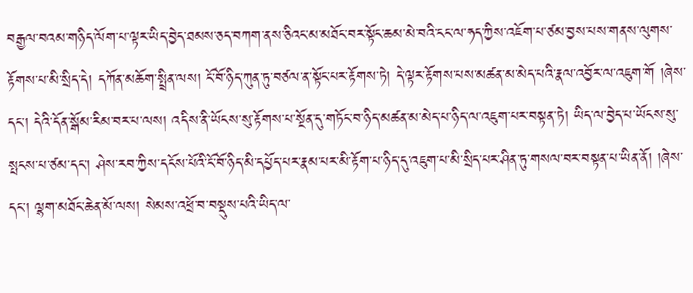བརྒྱལ་བའམ་གཉིད་ལོག་པ་ལྟར་ཡིད་བྱེད་ཐམས་ཅད་བཀག་ནས་ཅིའང་མ་མཐོང་བར་སྟོང་ཆམ་མེ་བའི་ངང་ལ་ཧད་ཀྱིས་འཇོག་པ་ཙམ་བྱས་པས་གནས་ལུགས་རྟོགས་པ་མི་སྲིད་དེ། དཀོན་མཆོག་སྤྲིན་ལས། ངོ་བོ་ཉིད་ཀུན་ཏུ་བཙལ་ན་སྟོང་པར་རྟོགས་ཏེ། དེ་ལྟར་རྟོགས་པས་མཚན་མ་མེད་པའི་རྣལ་འབྱོར་ལ་འཇུག་གོ །ཞེས་དང་། དེའི་དོན་སྒོམ་རིམ་བར་པ་ལས། འདིས་ནི་ཡོངས་སུ་རྟོགས་པ་སྔོན་དུ་གཏོང་བ་ཉིད་མཚན་མ་མེད་པ་ཉིད་ལ་འཇུག་པར་བསྟན་ཏེ། ཡིད་ལ་བྱེད་པ་ཡོངས་སུ་སྤངས་པ་ཙམ་དང་། ཤེས་རབ་ཀྱིས་དངོས་པོའི་ངོ་བོ་ཉིད་མི་དཔྱོད་པར་རྣམ་པར་མི་རྟོག་པ་ཉིད་དུ་འཇུག་པ་མི་སྲིད་པར་ཤིན་ཏུ་གསལ་བར་བསྟན་པ་ཡིན་ནོ། །ཞེས་དང་། ལྷག་མཐོང་ཆེན་མོ་ལས། སེམས་འཕྲོ་བ་བསྡུས་པའི་ཡིད་ལ་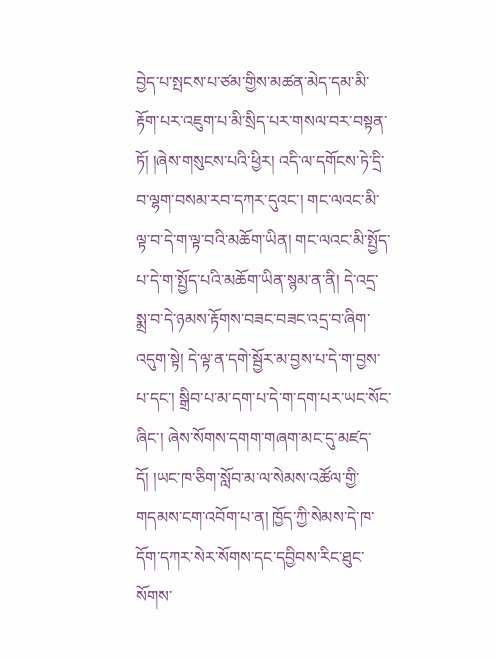བྱེད་པ་སྤངས་པ་ཙམ་གྱིས་མཚན་མེད་དམ་མི་རྟོག་པར་འཇུག་པ་མི་སྲིད་པར་གསལ་བར་བསྟན་ཏོ། །ཞེས་གསུངས་པའི་ཕྱིར། འདི་ལ་དགོངས་ཏེ་དྲི་བ་ལྷག་བསམ་རབ་དཀར་དུའང་། གང་ལའང་མི་ལྟ་བ་དེ་ག་ལྟ་བའི་མཆོག་ཡིན། གང་ལའང་མི་སྤྱོད་པ་དེ་ག་སྤྱོད་པའི་མཆོག་ཡིན་སྙམ་ན་ནི། དེ་འདྲ་སྨྲ་བ་དེ་ཉམས་རྟོགས་བཟང་བཟང་འདྲ་བ་ཞིག་འདུག་སྟེ། དེ་ལྟ་ན་དགེ་སྦྱོར་མ་བྱས་པ་དེ་ག་བྱས་པ་དང་། སྒྲིབ་པ་མ་དག་པ་དེ་ག་དག་པར་ཡང་སོང་ཞིང་། ཞེས་སོགས་དགག་གཞག་མང་དུ་མཛད་དོ། །ཡང་ཁ་ཅིག་སློབ་མ་ལ་སེམས་འཚོལ་གྱི་གདམས་ངག་འབོག་པ་ན། ཁྱོད་ཀྱི་སེམས་དེ་ཁ་དོག་དཀར་སེར་སོགས་དང་དབྱིབས་རིང་ཐུང་སོགས་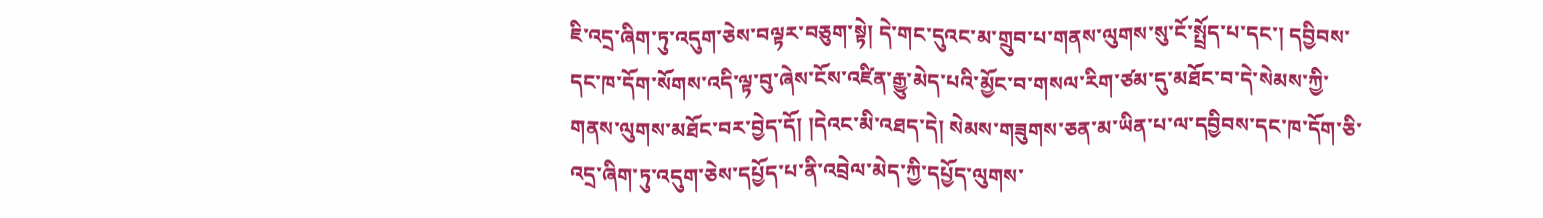ཇི་འདྲ་ཞིག་ཏུ་འདུག་ཅེས་བལྟར་བཅུག་སྟེ། དེ་གང་དུའང་མ་གྲུབ་པ་གནས་ལུགས་སུ་ངོ་སྤྲོད་པ་དང་། དབྱིབས་དང་ཁ་དོག་སོགས་འདི་ལྟ་བུ་ཞེས་ངོས་འཛིན་རྒྱུ་མེད་པའི་མྱོང་བ་གསལ་རིག་ཙམ་དུ་མཐོང་བ་དེ་སེམས་ཀྱི་གནས་ལུགས་མཐོང་བར་བྱེད་དོ། །དེའང་མི་འཐད་དེ། སེམས་གཟུགས་ཅན་མ་ཡིན་པ་ལ་དབྱིབས་དང་ཁ་དོག་ཅི་འདྲ་ཞིག་ཏུ་འདུག་ཅེས་དཔྱོད་པ་ནི་འབྲེལ་མེད་ཀྱི་དཔྱོད་ལུགས་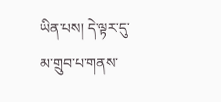ཡིན་པས། དེ་ལྟར་དུ་མ་གྲུབ་པ་གནས་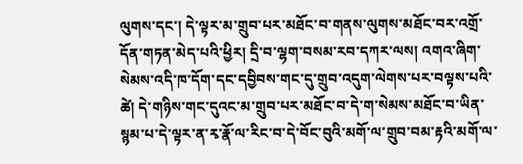ལུགས་དང་། དེ་ལྟར་མ་གྲུབ་པར་མཐོང་བ་གནས་ལུགས་མཐོང་བར་འགྲོ་དོན་གཏན་མེད་པའི་ཕྱིར། དྲི་བ་ལྷག་བསམ་རབ་དཀར་ལས། འགའ་ཞིག་སེམས་འདི་ཁ་དོག་དང་དབྱིབས་གང་དུ་གྲུབ་འདུག་ལེགས་པར་བལྟས་པའི་ཚེ། དེ་གཉིས་གང་དུའང་མ་གྲུབ་པར་མཐོང་བ་དེ་ག་སེམས་མཐོང་བ་ཡིན་སྙམ་པ་དེ་ལྟར་ན་རྭ་རྣོ་ལ་རིང་བ་དེ་བོང་བུའི་མགོ་ལ་གྲུབ་བམ་རྟའི་མགོ་ལ་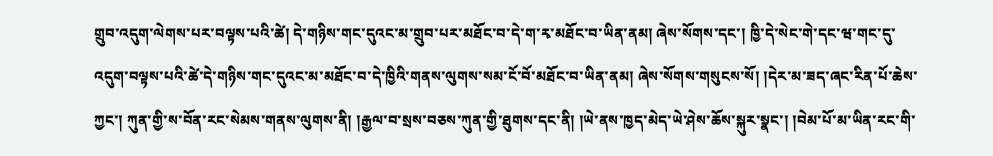གྲུབ་འདུག་ལེགས་པར་བལྟས་པའི་ཚེ། དེ་གཉིས་གང་དུའང་མ་གྲུབ་པར་མཐོང་བ་དེ་ག་རྭ་མཐོང་བ་ཡིན་ནམ། ཞེས་སོགས་དང་། ཁྱི་དེ་སེང་གེ་དང་ཝ་གང་དུ་འདུག་བལྟས་པའི་ཚེ་དེ་གཉིས་གང་དུའང་མ་མཐོང་བ་དེ་ཁྱིའི་གནས་ལུགས་སམ་ངོ་བོ་མཐོང་བ་ཡིན་ནམ། ཞེས་སོགས་གསུངས་སོ། །དེར་མ་ཟད་ཞང་རིན་པོ་ཆེས་ཀྱང་། ཀུན་གྱི་ས་བོན་རང་སེམས་གནས་ལུགས་ནི། །རྒྱལ་བ་སྲས་བཅས་ཀུན་གྱི་ཐུགས་དང་ནི། །ཡེ་ནས་ཁྱད་མེད་ཡེ་ཤེས་ཆོས་སྐུར་སྣང་། །བེམ་པོ་མ་ཡིན་རང་གི་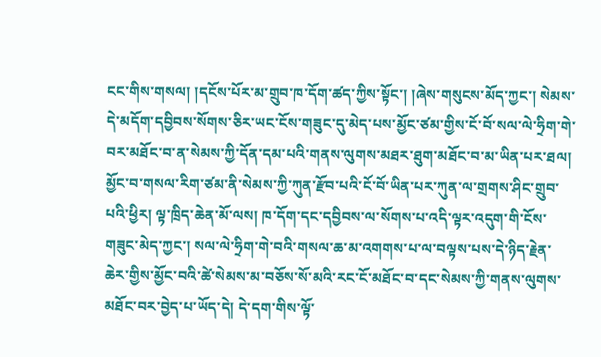ངང་གིས་གསལ། །དངོས་པོར་མ་གྲུབ་ཁ་དོག་ཚད་ཀྱིས་སྟོང་། །ཞེས་གསུངས་མོད་ཀྱང་། སེམས་དེ་མདོག་དབྱིབས་སོགས་ཅིར་ཡང་ངོས་གཟུང་དུ་མེད་པས་མྱོང་ཙམ་གྱིས་ངོ་བོ་སལ་ལེ་ཧྲིག་གེ་བར་མཐོང་བ་ན་སེམས་ཀྱི་དོན་དམ་པའི་གནས་ལུགས་མཐར་ཐུག་མཐོང་བ་མ་ཡིན་པར་ཐལ། མྱོང་བ་གསལ་རིག་ཙམ་ནི་སེམས་ཀྱི་ཀུན་རྫོབ་པའི་ངོ་བོ་ཡིན་པར་ཀུན་ལ་གྲགས་ཤིང་གྲུབ་པའི་ཕྱིར། ལྟ་ཁྲིད་ཆེན་མོ་ལས། ཁ་དོག་དང་དབྱིབས་ལ་སོགས་པ་འདི་ལྟར་འདུག་གི་ངོས་གཟུང་མེད་ཀྱང་། སལ་ལེ་ཧྲིག་གེ་བའི་གསལ་ཆ་མ་འགགས་པ་ལ་བལྟས་པས་དེ་ཉིད་རྗེན་ཆེར་གྱིས་མྱོང་བའི་ཚེ་སེམས་མ་བཅོས་སོ་མའི་རང་ངོ་མཐོང་བ་དང་སེམས་ཀྱི་གནས་ལུགས་མཐོང་བར་བྱེད་པ་ཡོད་དེ། དེ་དག་གིས་ལྟོ་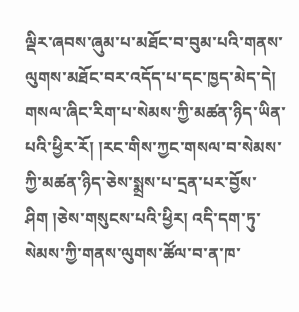ལྡིར་ཞབས་ཞུམ་པ་མཐོང་བ་བུམ་པའི་གནས་ལུགས་མཐོང་བར་འདོད་པ་དང་ཁྱད་མེད་དེ། གསལ་ཞིང་རིག་པ་སེམས་ཀྱི་མཚན་ཉིད་ཡིན་པའི་ཕྱིར་རོ། །རང་གིས་ཀྱང་གསལ་བ་སེམས་ཀྱི་མཚན་ཉིད་ཅེས་སྨྲས་པ་དྲན་པར་བྱོས་ཤིག །ཅེས་གསུངས་པའི་ཕྱིར། འདི་དག་ཏུ་སེམས་ཀྱི་གནས་ལུགས་ཚོལ་བ་ན་ཁ་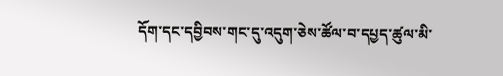དོག་དང་དབྱིབས་གང་དུ་འདུག་ཅེས་ཚོལ་བ་དཔྱད་ཚུལ་མི་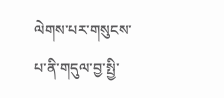ལེགས་པར་གསུངས་པ་ནི་གདུལ་བྱ་སྤྱི་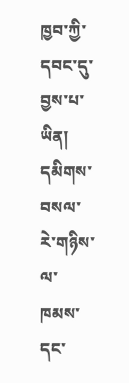ཁྱབ་ཀྱི་དབང་དུ་བྱས་པ་ཡིན། དམིགས་བསལ་རེ་གཉིས་ལ་ཁམས་དང་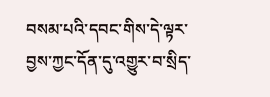བསམ་པའི་དབང་གིས་དེ་ལྟར་བྱས་ཀྱང་དོན་དུ་འགྱུར་བ་སྲིད་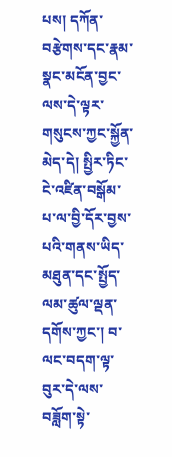པས། དཀོན་བརྩེགས་དང་རྣམ་སྣང་མངོན་བྱང་ལས་དེ་ལྟར་གསུངས་ཀྱང་སྐྱོན་མེད་དེ། སྤྱིར་ཏིང་ངེ་འཛིན་བསྒོམ་པ་ལ་བྱི་དོར་བྱས་པའི་གནས་ཡིད་མཐུན་དང་སྤྱོད་ལམ་ཚུལ་ལྡན་དགོས་ཀྱང་། བ་ལང་བདག་ལྟ་བུར་དེ་ལས་བཟློག་སྟེ་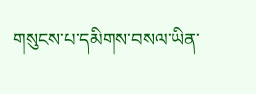གསུངས་པ་དམིགས་བསལ་ཡིན་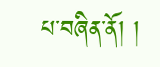པ་བཞིན་ནོ། །